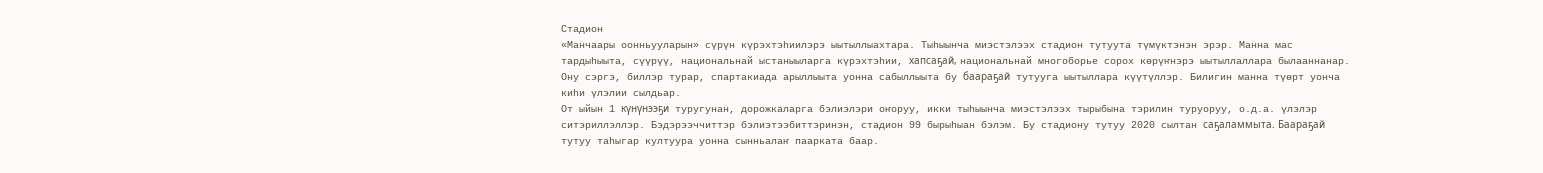Стадион
«Манчаары оонньууларын» сүрүн күрэхтэһиилэрэ ыытыллыахтара. Тыһыынча миэстэлээх стадион тутуута түмүктэнэн эрэр. Манна мас тардыһыыта, сүүрүү, национальнай ыстаныыларга күрэхтэһии, хапсаҕай, национальнай многоборье сорох көрүҥнэрэ ыытыллаллара былааннанар. Ону сэргэ, биллэр турар, спартакиада арыллыыта уонна сабыллыыта бу баараҕай тутууга ыытыллара күүтүллэр. Билигин манна түөрт уонча киһи үлэлии сылдьар.
От ыйын 1 күнүнээҕи туругунан, дорожкаларга бэлиэлэри оҥоруу, икки тыһыынча миэстэлээх тырыбына тэрилин туруоруу, о.д.а. үлэлэр ситэриллэллэр. Бэдэрээччиттэр бэлиэтээбиттэринэн, стадион 99 бырыһыан бэлэм. Бу стадиону тутуу 2020 сылтан саҕаламмыта. Баараҕай тутуу таһыгар култуура уонна сынньалаҥ паарката баар.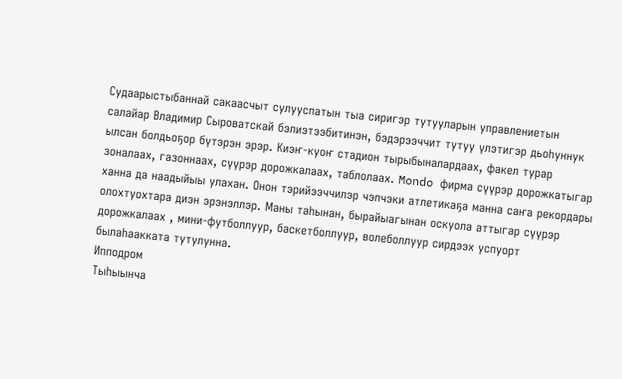Судаарыстыбаннай сакаасчыт сулууспатын тыа сиригэр тутууларын управлениетын салайар Владимир Сыроватскай бэлиэтээбитинэн, бэдэрээччит тутуу үлэтигэр дьоһуннук ылсан болдьоҕор бүтэрэн эрэр. Киэҥ-куоҥ стадион тырыбыналардаах, факел турар зоналаах, газоннаах, сүүрэр дорожкалаах, таблолаах. Mondo фирма сүүрэр дорожкатыгар ханна да наадыйыы улахан. Онон тэрийээччилэр чэпчэки атлетикаҕа манна саҥа рекордары олохтуохтара диэн эрэнэллэр. Маны таһынан, бырайыагынан оскуола аттыгар сүүрэр дорожкалаах , мини-футболлуур, баскетболлуур, волеболлуур сирдээх успуорт былаһаакката тутулунна.
Ипподром
Тыһыынча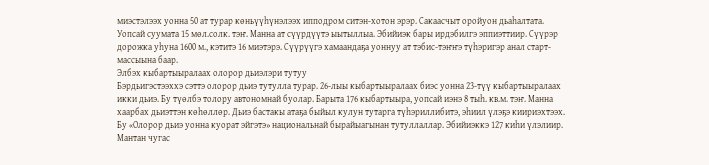миэстэлээх уонна 50 ат турар көньүүһүнэлээх ипподром ситэн-хотон эрэр. Сакаасчыт оройуон дьаһалтата. Уопсай суумата 15 мөл.солк. тэҥ. Манна ат сүүрдүүтэ ыытыллыа. Эбийиэк бары ирдэбилгэ эппиэттиир. Сүүрэр дорожка уһуна 1600 м., кэтитэ 16 миэтэрэ. Сүүрүүгэ хамаандаҕа уоннуу ат тэбис-тэҥҥэ түһэригэр анал старт-массыына баар.
Элбэх кыбартыыралаах олорор дьиэлэри тутуу
Бэрдьигэстээххэ сэттэ олорор дьиэ тутулла турар. 26-лыы кыбартыыралаах биэс уонна 23-түү кыбартыыралаах икки дьиэ. Бу түөлбэ толору автономнай буолар. Барыта 176 кыбартыыра, уопсай иэнэ 8 тыһ. кв.м. тэҥ. Манна хаарбах дьиэттэн көһөллөр. Дьиэ бастакы атаҕа быйыл кулун тутарга түһэриллибитэ, эһиил үлэҕэ киириэхтээх. Бу «Олорор дьиэ уонна куорат эйгэтэ» национальнай бырайыагынан тутуллаллар. Эбийиэккэ 127 киһи үлэлиир.
Мантан чугас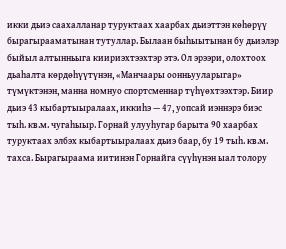икки дьиэ саахалланар туруктаах хаарбах дьиэттэн көһөрүү бырагырааматынан тутуллар. Былаан быһыытынан бу дьиэлэр быйыл алтынньыга киириэхтээхтэр этэ. Ол эрээри, олохтоох дьаһалта көрдөһүүтүнэн, «Манчаары оонньууларыгар» түмүктэнэн, манна номнуо спортсменнар түһүөхтээхтэр. Биир дьиэ 43 кыбартыыралаах, иккиһэ — 47, уопсай иэннэрэ биэс тыһ. кв.м. чугаһыыр. Горнай улууһугар барыта 90 хаарбах туруктаах элбэх кыбартыыралаах дьиэ баар, бу 19 тыһ. кв.м. тахса. Бырагыраама иитинэн Горнайга сүүһүнэн ыал толору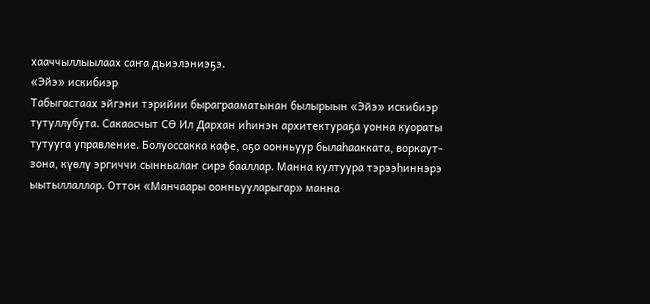хааччыллыылаах саҥа дьиэлэниэҕэ.
«Эйэ» искибиэр
Табыгастаах эйгэни тэрийии быраграаматынан былырыын «Эйэ» искибиэр тутуллубута. Сакаасчыт СӨ Ил Дархан иһинэн архитектураҕа уонна куораты тутууга управление. Болуоссакка кафе, оҕо оонньуур былаһаакката, воркаут-зона, күөлү эргиччи сынньалаҥ сирэ бааллар. Манна култуура тэрээһиннэрэ ыытыллаллар. Оттон «Манчаары оонньууларыгар» манна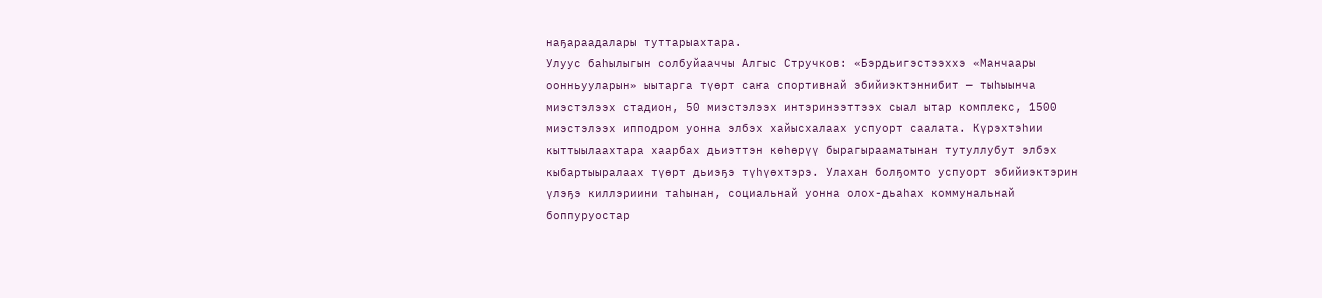наҕараадалары туттарыахтара.
Улуус баһылыгын солбуйааччы Алгыс Стручков: «Бэрдьигэстээххэ «Манчаары оонньууларын» ыытарга түөрт саҥа спортивнай эбийиэктэннибит — тыһыынча миэстэлээх стадион, 50 миэстэлээх интэринээттээх сыал ытар комплекс, 1500 миэстэлээх ипподром уонна элбэх хайысхалаах успуорт саалата. Күрэхтэһии кыттыылаахтара хаарбах дьиэттэн көһөрүү бырагырааматынан тутуллубут элбэх кыбартыыралаах түөрт дьиэҕэ түһүөхтэрэ. Улахан болҕомто успуорт эбийиэктэрин үлэҕэ киллэриини таһынан, социальнай уонна олох-дьаһах коммунальнай боппуруостар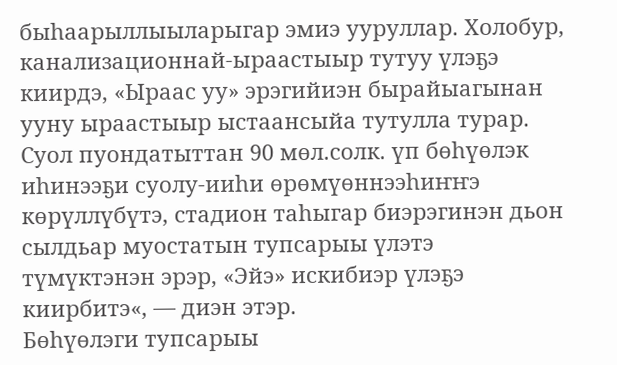быһаарыллыыларыгар эмиэ ууруллар. Холобур, канализационнай-ыраастыыр тутуу үлэҕэ киирдэ, «Ыраас уу» эрэгийиэн бырайыагынан ууну ыраастыыр ыстаансыйа тутулла турар. Суол пуондатыттан 90 мөл.солк. үп бөһүөлэк иһинээҕи суолу-ииһи өрөмүөннээһиҥҥэ көрүллүбүтэ, стадион таһыгар биэрэгинэн дьон сылдьар муостатын тупсарыы үлэтэ түмүктэнэн эрэр, «Эйэ» искибиэр үлэҕэ киирбитэ«, — диэн этэр.
Бөһүөлэги тупсарыы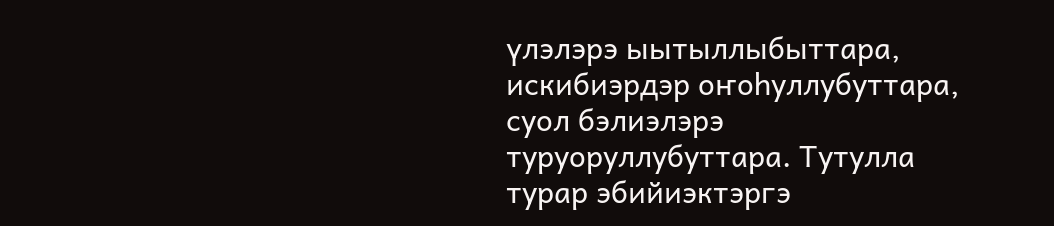үлэлэрэ ыытыллыбыттара, искибиэрдэр оҥоһуллубуттара, суол бэлиэлэрэ туруоруллубуттара. Тутулла турар эбийиэктэргэ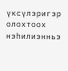үксүлэригэр олохтоох нэһилиэнньэ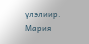үлэлиир.
Мария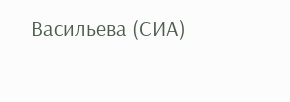Васильева (СИА)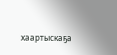хаартыскаҕа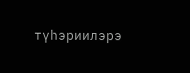түһэриилэрэ